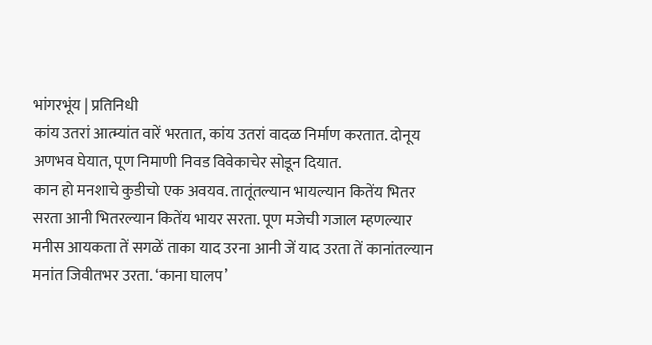भांगरभूंय | प्रतिनिधी
कांय उतरां आत्म्यांत वारें भरतात, कांय उतरां वादळ निर्माण करतात. दोनूय अणभव घेयात, पूण निमाणी निवड विवेकाचेर सोडून दियात.
कान हो मनशाचे कुडीचो एक अवयव. तातूंतल्यान भायल्यान कितेंय भितर सरता आनी भितरल्यान कितेंय भायर सरता. पूण मजेची गजाल म्हणल्यार मनीस आयकता तें सगळें ताका याद उरना आनी जें याद उरता तें कानांतल्यान मनांत जिवीतभर उरता. ‘काना घालप’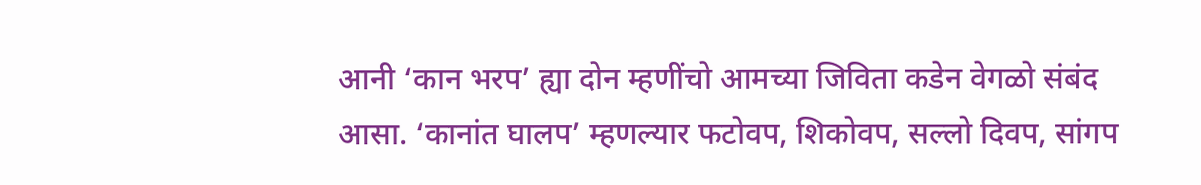आनी ‘कान भरप’ ह्या दोन म्हणींचो आमच्या जिविता कडेन वेगळो संबंद आसा. ‘कानांत घालप’ म्हणल्यार फटोवप, शिकोवप, सल्लो दिवप, सांगप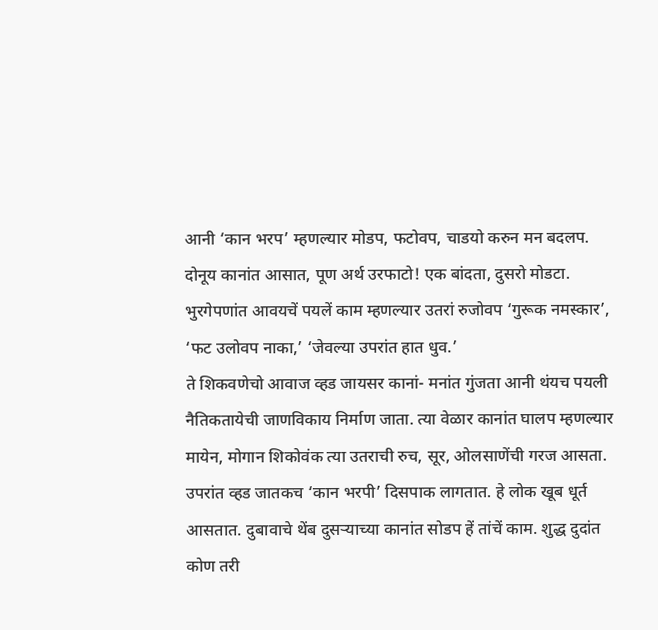आनी ‘कान भरप’ म्हणल्यार मोडप, फटोवप, चाडयो करुन मन बदलप. दोनूय कानांत आसात, पूण अर्थ उरफाटो! एक बांदता, दुसरो मोडटा. भुरगेपणांत आवयचें पयलें काम म्हणल्यार उतरां रुजोवप ‘गुरूक नमस्कार’, ‘फट उलोवप नाका,’ ‘जेवल्या उपरांत हात धुव.’
ते शिकवणेचो आवाज व्हड जायसर कानां- मनांत गुंजता आनी थंयच पयली नैतिकतायेची जाणविकाय निर्माण जाता. त्या वेळार कानांत घालप म्हणल्यार मायेन, मोगान शिकोवंक त्या उतराची रुच, सूर, ओलसाणेंची गरज आसता. उपरांत व्हड जातकच ‘कान भरपी’ दिसपाक लागतात. हे लोक खूब धूर्त आसतात. दुबावाचे थेंब दुसऱ्याच्या कानांत सोडप हें तांचें काम. शुद्ध दुदांत कोण तरी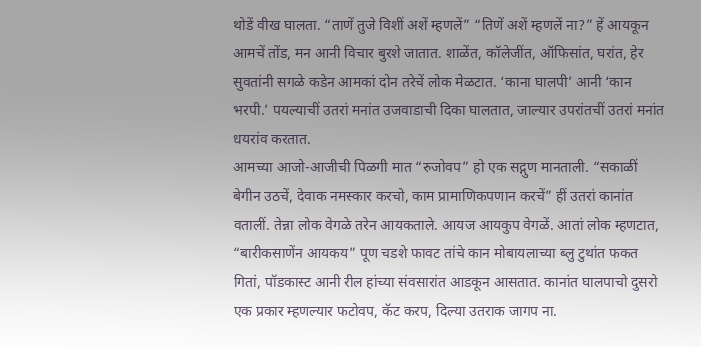थोडें वीख घालता. “ताणें तुजे विशीं अशें म्हणलें” “तिणें अशें म्हणलें ना?” हें आयकून आमचें तोंड, मन आनी विचार बुरशे जातात. शाळेंत, कॉलेजींत, ऑफिसांत, घरांत, हेर सुवतांनी सगळे कडेन आमकां दोन तरेचें लोक मेळटात. ‘काना घालपी’ आनी ‘कान भरपी.’ पयल्याचीं उतरां मनांत उजवाडाची दिका घालतात, जाल्यार उपरांतचीं उतरां मनांत धयरांव करतात.
आमच्या आजो-आजीची पिळगी मात “रुजोवप” हो एक सद्गुण मानताली. “सकाळीं बेगीन उठचें, देवाक नमस्कार करचो, काम प्रामाणिकपणान करचें” हीं उतरां कानांत वतालीं. तेन्ना लोक वेगळे तरेन आयकताले. आयज आयकुप वेगळें. आतां लोक म्हणटात, “बारीकसाणेंन आयकय” पूण चडशे फावट तांचे कान मोबायलाच्या ब्लु टुथांत फकत गितां, पॉडकास्ट आनी रील हांच्या संवसारांत आडकून आसतात. कानांत घालपाचो दुसरो एक प्रकार म्हणल्यार फटोवप, कॅट करप, दिल्या उतराक जागप ना.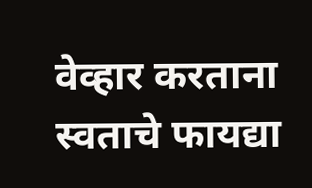वेव्हार करताना स्वताचे फायद्या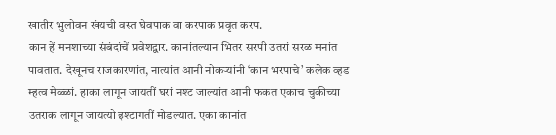खातीर भुलोवन खंयची वस्त घेवपाक वा करपाक प्रवृत करप.
कान हें मनशाच्या संबंदांचें प्रवेशद्वार. कानांतल्यान भितर सरपी उतरां सरळ मनांत पावतात. देखूनच राजकारणांत, नात्यांत आनी नोकऱ्यांनी ‘कान भरपाचे’ कलेक व्हड म्हत्व मेळ्ळां. हाका लागून जायतीं घरां नश्ट जाल्यांत आनी फकत एकाच चुकीच्या उतराक लागून जायत्यो इश्टागतीं मोडल्यात. एका कानांत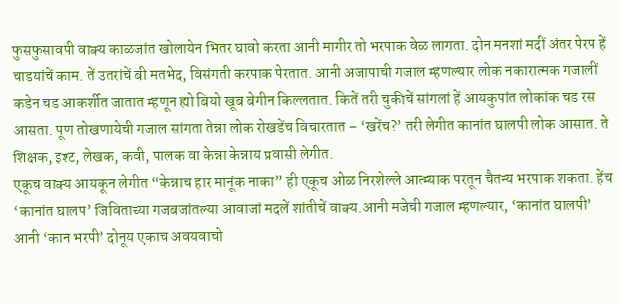फुसफुसावपी वाक्य काळजांत खोलायेन भितर घावो करता आनी मागीर तो भरपाक वेळ लागता. दोन मनशां मदीं अंतर पेरप हें चाडयांचें काम. तें उतरांचें बी मतभेद, विसंगती करपाक पेरतात. आनी अजापाची गजाल म्हणल्यार लोक नकारात्मक गजालीं कडेन चड आकर्शीत जातात म्हणून ह्यो बियो खूब बेगीन किल्लतात. कितें तरी चुकीचें सांगलां हें आयकुपांत लोकांक चड रस आसता. पूण तोखणायेची गजाल सांगता तेन्ना लोक रोखडेंच विचारतात – ‘खरेंच?’ तरी लेगीत कानांत घालपी लोक आसात. ते शिक्षक, इश्ट, लेखक, कवी, पालक वा केन्ना केन्नाय प्रवासी लेगीत.
एकूच वाक्य आयकून लेगीत “केन्नाच हार मानूंक नाका” ही एकूच ओळ निरशेल्ले आत्म्याक परतून चैतन्य भरपाक शकता. हेंच ‘कानांत घालप’ जिविताच्या गजबजांतल्या आवाजां मदलें शांतीचें वाक्य.आनी मजेची गजाल म्हणल्यार, ‘कानांत घालपी’ आनी ‘कान भरपी’ दोनूय एकाच अवयवाचो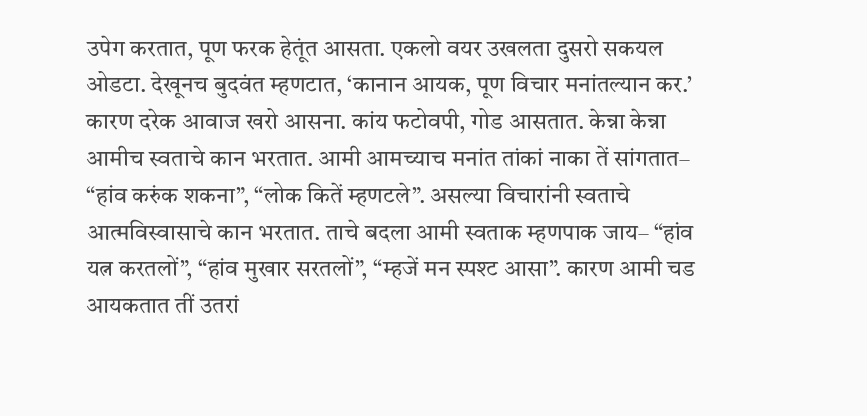उपेग करतात, पूण फरक हेतूंत आसता. एकलो वयर उखलता दुसरो सकयल ओडटा. देखूनच बुदवंत म्हणटात, ‘कानान आयक, पूण विचार मनांतल्यान कर.’ कारण दरेक आवाज खरो आसना. कांय फटोवपी, गोड आसतात. केन्ना केन्ना आमीच स्वताचे कान भरतात. आमी आमच्याच मनांत तांकां नाका तें सांगतात– “हांव करुंक शकना”, “लोक कितें म्हणटले”. असल्या विचारांनी स्वताचे आत्मविस्वासाचे कान भरतात. ताचे बदला आमी स्वताक म्हणपाक जाय– “हांव यत्न करतलों”, “हांव मुखार सरतलों”, “म्हजें मन स्पश्ट आसा”. कारण आमी चड आयकतात तीं उतरां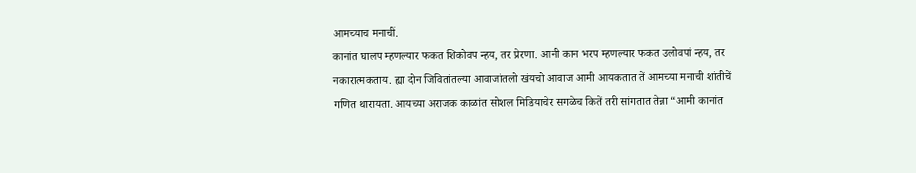आमच्याच मनाचीं.
कानांत घालप म्हणल्यार फकत शिकोवप न्हय, तर प्रेरणा. आनी कान भरप म्हणल्यार फकत उलोवपां न्हय, तर नकारात्मकताय. ह्या दोन जिवितांतल्या आवाजांतलो खंयचो आवाज आमी आयकतात तें आमच्या मनाची शांतीचें गणित थारायता. आयच्या अराजक काळांत सोशल मिडियाचेर सगळेच कितें तरी सांगतात तेन्ना “आमी कानांत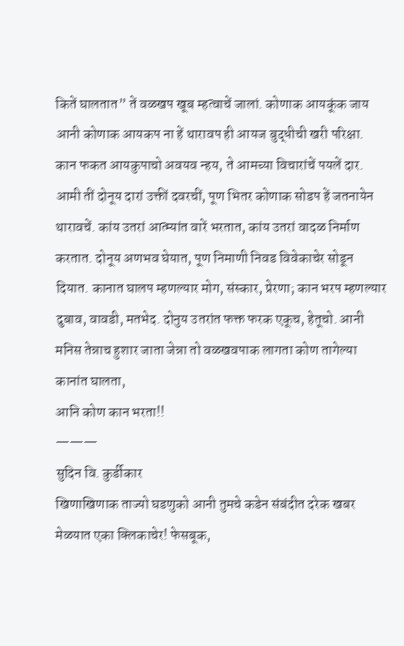कितें घालतात” तें वळखप खूब म्हत्वाचें जालां. कोणाक आयकूंक जाय आनी कोणाक आयकप ना हें थारावप ही आयज बुद्धीची खरी परिक्षा.
कान फकत आयकुपाचो अवयव न्हय, ते आमच्या विचारांचें पयलें दार. आमी तीं दोनूय दारां उक्तीं दवरचीं, पूण भितर कोणाक सोडप हें जतनायेन थारावचें. कांय उतरां आत्म्यांत वारें भरतात, कांय उतरां वादळ निर्माण करतात. दोनूय अणभव घेयात, पूण निमाणी निवड विवेकाचेर सोडून दियात. कानात घालप म्हणल्यार मोग, संस्कार, प्रेरणा; कान भरप म्हणल्यार दुबाव, वावडी, मतभेद. दोनुय उतरांत फक्त फरक एकूच, हेतूचो. आनी मनिस तेन्नाच हुशार जाता जेन्ना तो वळखवपाक लागता कोण तागेल्या कानांत घालता,
आनि कोण कान भरता!!
———
सुदिन वि. कुर्डीकार
खिणाखिणाक ताज्यो घडणुको आनी तुमचे कडेन संबंदीत दरेक खबर मेळयात एका क्लिकाचेर! फेसबूक,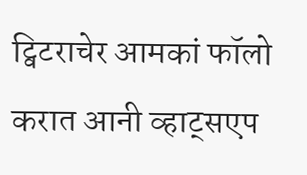ट्विटराचेर आमकां फॉलो करात आनी व्हाट्सएप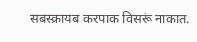सबस्क्रायब करपाक विसरूं नाकात.